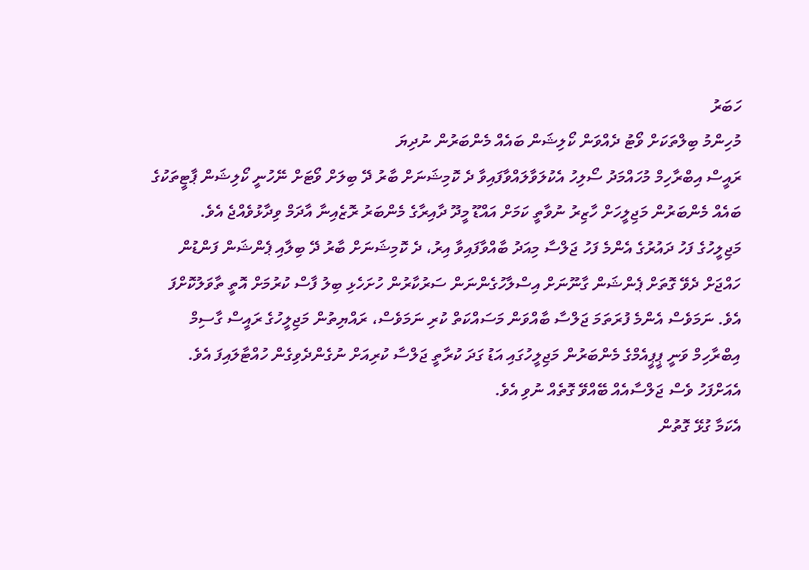ހަބަރު
މުހިންމު ބިލްތަކަށް ވޯޓު ދެއްވަން ކޯލިޝަން ބައެއް މެންބަރުން ނުދިޔަ
ރައީސް އިބްރާހިމް މުހައްމަދު ސޯލިހު އެކުލަވާލައްވާފައިވާ ދެ ކޮމިޝަނަށް ބާރު ދޭ ބިލަށް ވޯޓަށް ނޭހުނީ ކޯލިޝަން ޕާޓީތަކުގެ ބައެއް މެންބަރުން މަޖިލީހަށް ހާޒިރު ނުވާތީ ކަމަށް އައްޑޫ މީދޫ ދާއިރާގެ މެންބަރު ރޮޒެއިނާ އާދަމް ވިދާޅުވެއްޖެ އެވެ.
މަޖިލީހުގެ ފަހު ދައުރުގެ އެންމެ ފަހު ޖަލްސާ މިއަދު ބާއްވާފައިވާ އިރު، ދެ ކޮމިޝަނަށް ބާރު ދޭ ބިލާއި ޕެންޝަން ފަންޑުން ހައްޖަށް ދެވޭ ގޮތަށް ޕެންޝަން ގާނޫނަށް އިސްލާހުގެންނަން ސަރުކާރުން ހުށަހެޅި ބިލު ފާސް ކުރުމަށް އޮތީ ތާވަލުކޮށްފަ އެވެ. ނަމަވެސް އެންމެ ފުރަތަމަ ޖަލްސާ ބާއްވަން މަސައްކަތް ކުރި ނަމަވެސް، ރައްޔިތުން މަޖިލީހުގެ ރައީސް ގާސިމް އިބްރާހިމް ވަނީ ޕީޕީއެމްގެ މެންބަރުން މަޖިލީހުގައި އަޑު ގަދަ ކުރާތީ ޖަލްސާ ކުރިއަށް ނުގެންދެވިގެން ހުއްޓާލައިފަ އެވެ.
އެއަށްފަހު ވެސް ޖަލްސާއެއް ބޭއްވޭ ގޮތެއް ނުވި އެވެ.
އެކަމާ ގުޅޭ ގޮތުން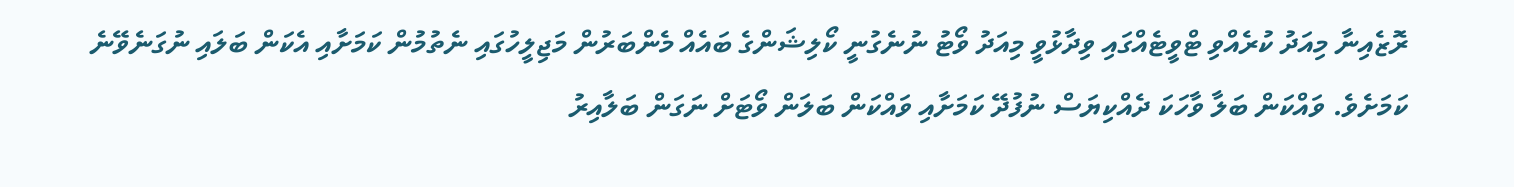ރޮޒެއިނާ މިއަދު ކުރެއްވި ޓްވީޓެއްގައި ވިދާޅުވީ މިއަދު ވޯޓު ނުނެގުނީ ކޯލިޝަންގެ ބައެއް މެންބަރުން މަޖިލީހުގައި ނެތުމުން ކަމަށާއި އެކަން ބަލައި ނުގަނެވޭނެ ކަމަށެވެ. ވައްކަން ބަލާ ވާހަކަ ދެއްކިޔަސް ނުފުދޭ ކަމަށާއި ވައްކަން ބަލަން ވޯޓަށް ނަގަން ބަލާއިރު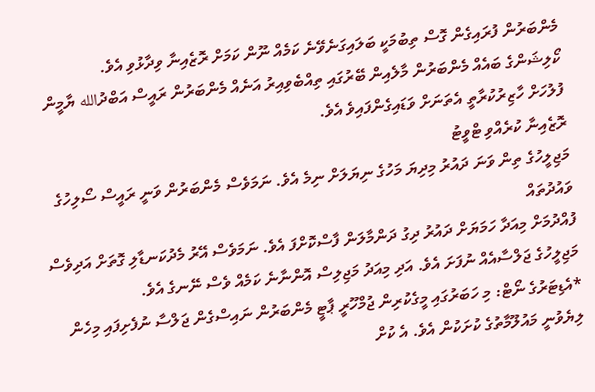މެންބަރުން ފުރައިގެން ގޮސް ތިބުމަކީ ބަލައިގަނެވޭނެ ކަމެއް ނޫން ކަމަށް ރޮޒެއިނާ ވިދާޅުވި އެވެ.
ކޯލިޝަންގެ ބައެއް މެންބަރުން މާލެއިން ބޭރުގައި ތިއްބެވިއިރު އަނެއް މެންބަރުން ރައީސް އަބްދުالله ޔާމީން ފުލުހަށް ހާޒިރުކުރާތީ އެތަނަށް ވަޑައިގެންފައިވެ އެވެ.
ރޮޒެއިނާ ކުރެއްވި ޓްވީޓު
މަޖިލީހުގެ ތިން ވަނަ ދައުރު މިދިޔަ މަހުގެ ނިޔަލަށް ނިމެ އެވެ. ނަމަވެސް މެންބަރުން ވަނީ ރައީސް ސޯލިހުގެ ވައުދުތައް
ފުއްދުމަށް މިއަދާ ހަމަޔަށް ދައުރު ދިގު ދަންމާލަން ފާސްކޮށްފަ އެވެ. ނަމަވެސް އޭރު މެދުކަނޑާލި ގޮތަށް އަދިވެސް މަޖިލީހުގެ ޖަލްސާއެއް ނުފަށަ އެވެ. އަދި މިއަދު މަޖިލިސް އޮންނާނެ ކަމެއް ވެސް ނޭނގެ އެވެ.
*އެޑިޓަރުގެ ނޯޓް: މި ހަބަރުގައި މީގެކުރިން ޖުމްހޫރީ ޕާޓީ މެންބަރުން ނައިސްގެން ޖަލްސާ ނުފެށިފައި މިހެން ލިޔެވުނީ މައުލޫމާތުގެ ކުށަކުން އެވެ. އެ ކުށް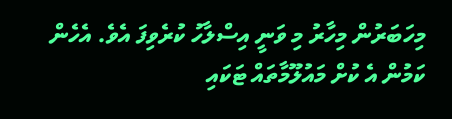މިހަބަރުން މިހާރު މި ވަނީ އިސްލާހު ކުރެވިފަ އެވެ. އެހެން ކަމުން އެ ކުށް މައުލޫމާތައް ޓަކައި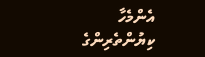އެންމެހާ ކިޔުންތެރިންގެ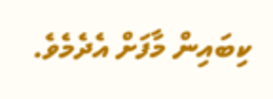ކިބައިން މާފަށް އެދެމެވެ.